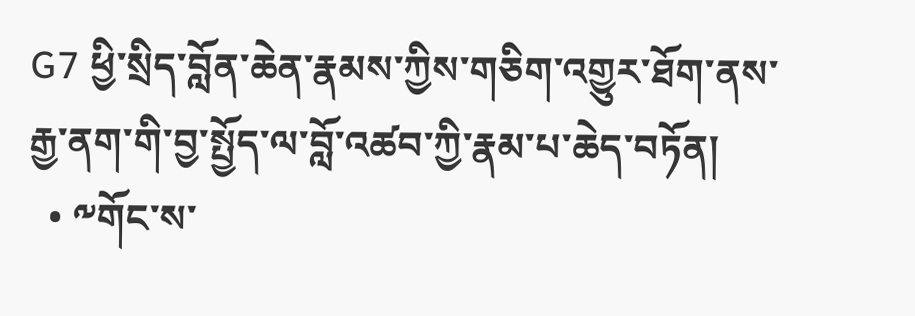G7 ཕྱི་སྲིད་བློན་ཆེན་རྣམས་ཀྱིས་གཅིག་འགྱུར་ཐོག་ནས་རྒྱ་ནག་གི་བྱ་སྤྱོད་ལ་བློ་འཚབ་ཀྱི་རྣམ་པ་ཆེད་བཏོན།
  • ༸གོང་ས་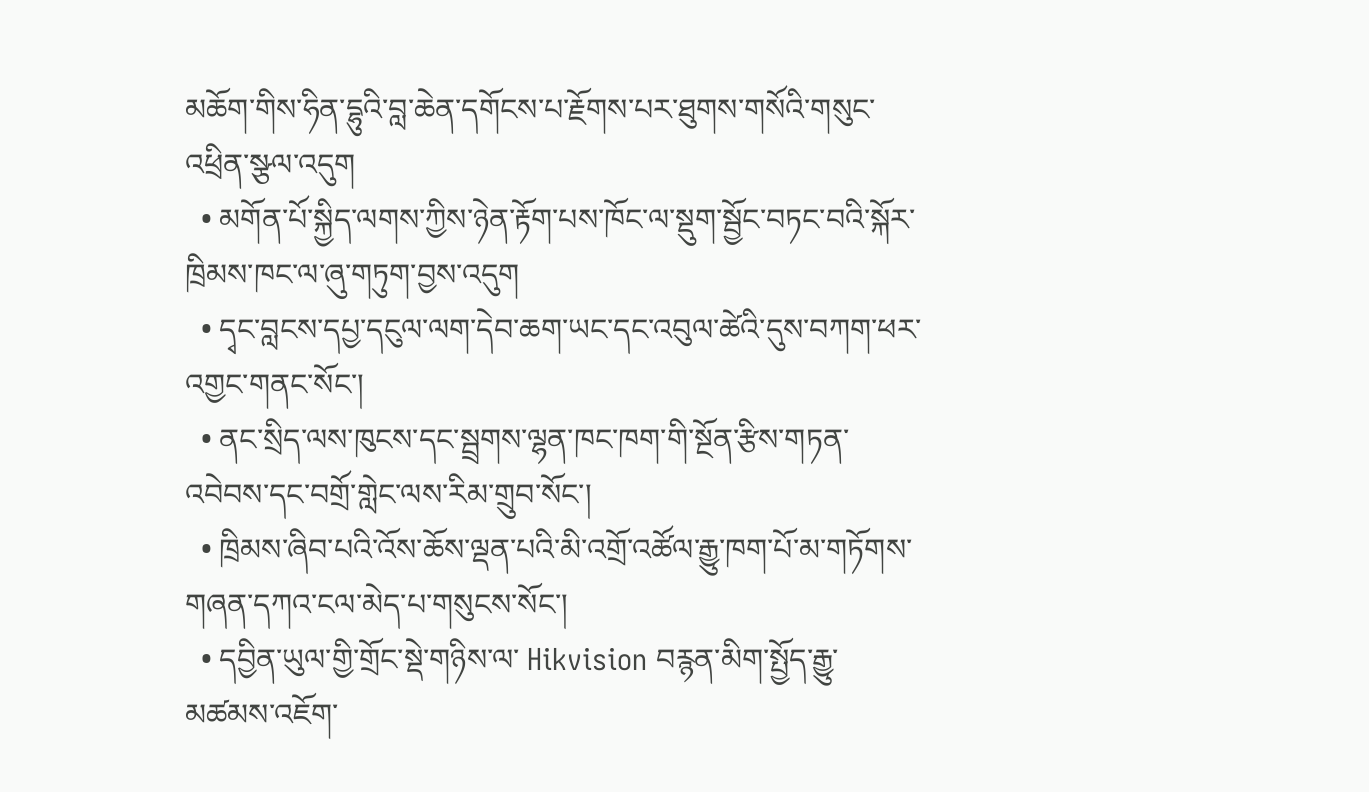མཆོག་གིས་ཧིན་དྷུའི་བླ་ཆེན་དགོངས་པ་རྗོགས་པར་ཐུགས་གསོའི་གསུང་འཕྲིན་སྩལ་འདུག
  • མགོན་པོ་སྐྱིད་ལགས་ཀྱིས་ཉེན་རྟོག་པས་ཁོང་ལ་སྡུག་སྦྱོང་བཏང་བའི་སྐོར་ཁྲིམས་ཁང་ལ་ཞུ་གཏུག་བྱས་འདུག
  • དྭང་བླངས་དཔྱ་དངུལ་ལག་དེབ་ཆག་ཡང་དང་འབུལ་ཚེའི་དུས་བཀག་ཕར་འགྱང་གནང་སོང་།
  • ནང་སྲིད་ལས་ཁུངས་དང་སྦྲགས་ལྷན་ཁང་ཁག་གི་སྔོན་རྩིས་གཏན་འབེབས་དང་བགྲོ་གླེང་ལས་རིམ་གྲུབ་སོང་།
  • ཁྲིམས་ཞིབ་པའི་འོས་ཆོས་ལྡན་པའི་མི་འགྲོ་འཚོལ་རྒྱུ་ཁག་པོ་མ་གཏོགས་གཞན་དཀའ་ངལ་མེད་པ་གསུངས་སོང་།
  • དབྱིན་ཡུལ་གྱི་གྲོང་སྡེ་གཉིས་ལ་ Hikvision བརྙན་མིག་སྤྱོད་རྒྱུ་མཚམས་འཇོག་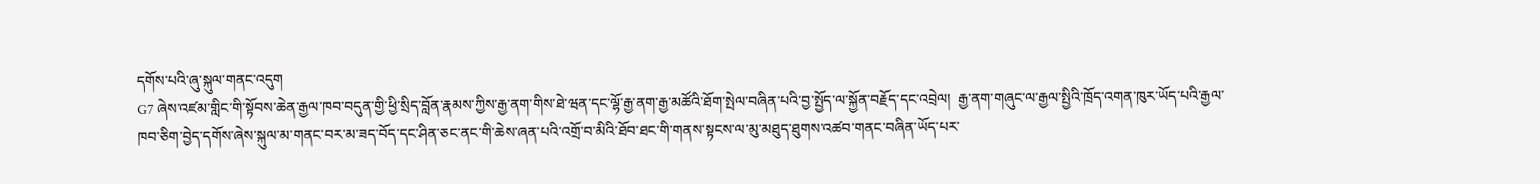དགོས་པའི་ཞུ་སྐུལ་གནང་འདུག
G7 ཞེས་འཛམ་གླིང་གི་སྟོབས་ཆེན་རྒྱལ་ཁབ་བདུན་གྱི་ཕྱི་སྲིད་བློན་རྣམས་ཀྱིས་རྒྱ་ནག་གིས་ཐེ་ཝན་དང་ལྷོ་རྒྱ་ནག་རྒྱ་མཚོའི་ཐོག་སྤེལ་བཞིན་པའི་བྱ་སྤྱོད་ལ་སྐྱོན་བརྗོད་དང་འབྲེལ།  རྒྱ་ནག་གཞུང་ལ་རྒྱལ་སྤྱིའི་ཁྲོད་འགན་ཁུར་ཡོད་པའི་རྒྱལ་ཁབ་ཅིག་བྱེད་དགོས་ཞེས་སྐུལ་མ་གནང་བར་མ་ཟད་བོད་དང་ཤིན་ཅང་ནང་གི་ཆེས་ཞན་པའི་འགྲོ་བ་མིའི་ཐོབ་ཐང་གི་གནས་སྟངས་ལ་མུ་མཐུད་ཐུགས་འཚབ་གནང་བཞིན་ཡོད་པར་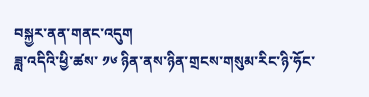བསྐྱར་ནན་གནང་འདུག
ཟླ་འདིའི་ཕྱི་ཚས་ ༡༦ ཉིན་ནས་ཉིན་གྲངས་གསུམ་རིང་ཉི་ཧོང་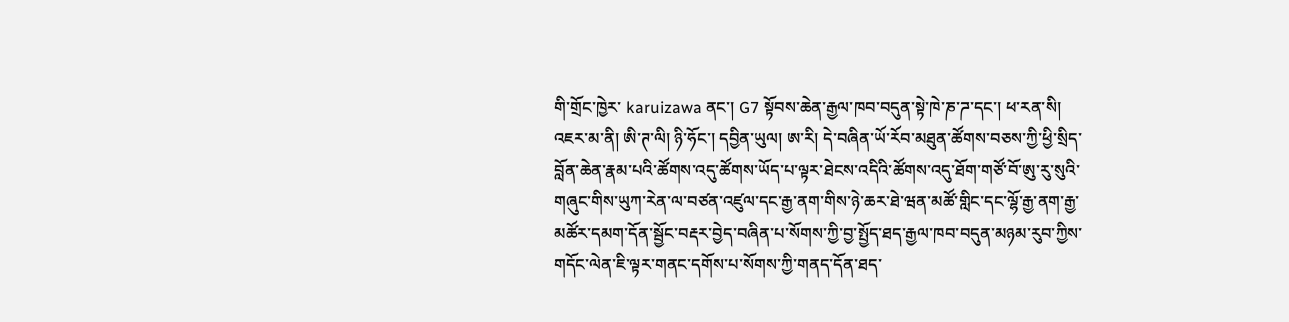གི་གྲོང་ཁྱེར་ karuizawa ནང་། G7 སྟོབས་ཆེན་རྒྱལ་ཁབ་བདུན་སྟེ་ཁེ་ཎ་ཌ་དང་། ཕ་རན་སི། འཇར་མ་ནི། ཨི་ཊ་ལི། ཉི་ཧོང་། དབྱིན་ཡུལ། ཨ་རི། དེ་བཞིན་ཡོ་རོབ་མཐུན་ཚོགས་བཅས་ཀྱི་ཕྱི་སྲིད་བློན་ཆེན་རྣམ་པའི་ཚོགས་འདུ་ཚོགས་ཡོད་པ་ལྟར་ཐེངས་འདིའི་ཚོགས་འདུ་ཐོག་གཙོ་བོ་ཨུ་རུ་སུའི་གཞུང་གིས་ཡུཀ་རེན་ལ་བཙན་འཛུལ་དང་རྒྱ་ནག་གིས་ཉེ་ཆར་ཐེ་ཝན་མཚོ་གླིང་དང་ལྷོ་རྒྱ་ནག་རྒྱ་མཚོར་དམག་དོན་སྦྱོང་བརྡར་བྱེད་བཞིན་པ་སོགས་ཀྱི་བྱ་སྤྱོད་ཐད་རྒྱལ་ཁབ་བདུན་མཉམ་རུབ་ཀྱིས་གདོང་ལེན་ཇི་ལྟར་གནང་དགོས་པ་སོགས་ཀྱི་གནད་དོན་ཐད་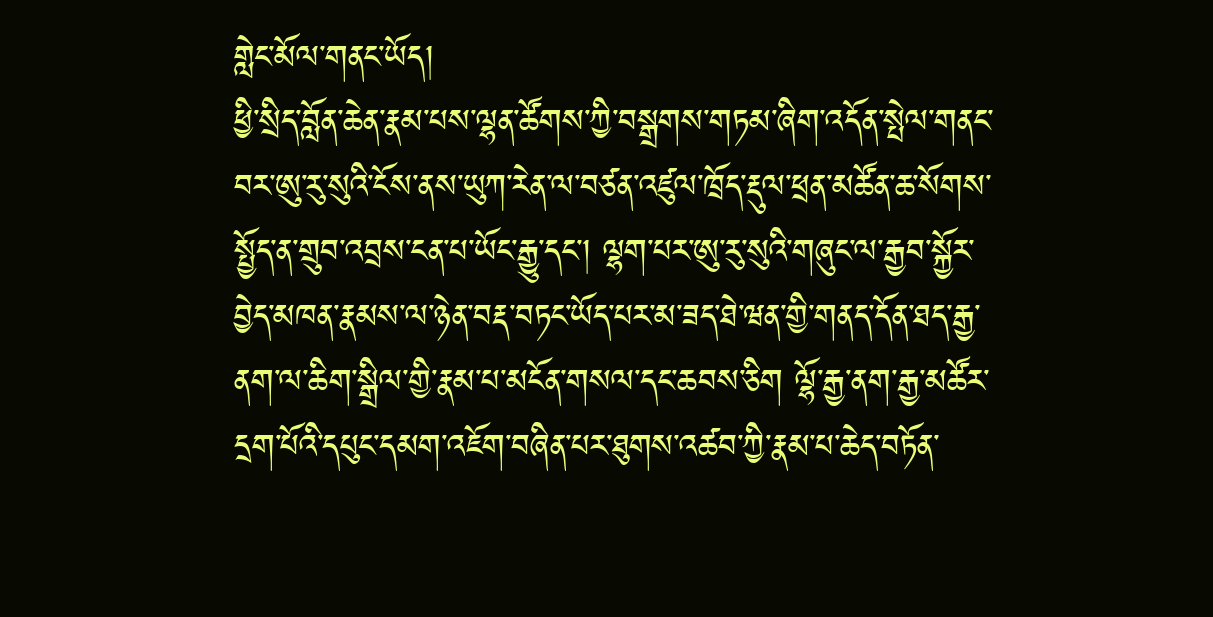གླེང་མོལ་གནང་ཡོད།
ཕྱི་སྲིད་བློན་ཆེན་རྣམ་པས་ལྷན་ཚོགས་ཀྱི་བསྒྲགས་གཏམ་ཞིག་འདོན་སྤེལ་གནང་བར་ཨུ་རུ་སུའི་ངོས་ནས་ཡུཀ་རེན་ལ་བཙན་འཛུལ་ཁྲོད་རྡུལ་ཕྲན་མཚོན་ཆ་སོགས་སྤྱོད་ན་གྲུབ་འབྲས་ངན་པ་ཡོང་རྒྱུ་དང་། ལྷག་པར་ཨུ་རུ་སུའི་གཞུང་ལ་རྒྱབ་སྐྱོར་བྱེད་མཁན་རྣམས་ལ་ཉེན་བརྡ་བཏང་ཡོད་པར་མ་ཟད་ཐེ་ཝན་གྱི་གནད་དོན་ཐད་རྒྱ་ནག་ལ་ཆིག་སྒྲིལ་གྱི་རྣམ་པ་མངོན་གསལ་དང་ཆབས་ཅིག ལྷོ་རྒྱ་ནག་རྒྱ་མཚོར་དྲག་པོའི་དཔུང་དམག་འཇོག་བཞིན་པར་ཐུགས་འཚབ་ཀྱི་རྣམ་པ་ཆེད་བཏོན་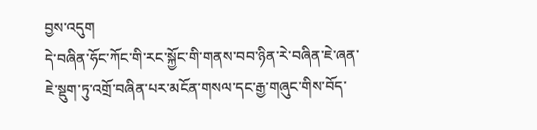བྱས་འདུག
དེ་བཞིན་ཧོང་ཀོང་གི་རང་སྐྱོང་གི་གནས་བབ་ཉིན་རེ་བཞིན་ཇེ་ཞན་ཇེ་སྡུག་ཏུ་འགྲོ་བཞིན་པར་མངོན་གསལ་དང་རྒྱ་གཞུང་གིས་བོད་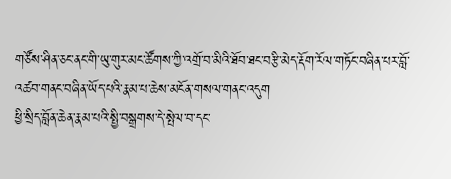གཙོས་ཤིན་ཅང་ནང་གི་ཡུ་གུར་མང་ཚོགས་ཀྱི་འགྲོ་བ་མིའི་ཐོབ་ཐང་བརྩི་མེད་རྡོག་རོལ་གཏོང་བཞིན་པར་བློ་འཚབ་གནང་བཞིན་ཡོད་པའི་རྣམ་པ་ཆེས་མངོན་གསལ་གནང་འདུག
ཕྱི་སྲིད་བློན་ཆེན་རྣམ་པའི་སྤྱི་བསྒྲགས་དེ་སྤེལ་བ་དང་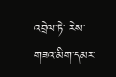འབྲེལ་ཏེ་ རེས་གཟའ་མིག་དམར་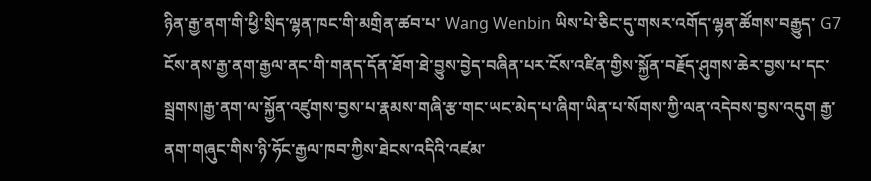ཉིན་རྒྱ་ནག་གི་ཕྱི་སྲིད་ལྷན་ཁང་གི་མགྲིན་ཚབ་པ་ Wang Wenbin ཡིས་པེ་ཅིང་དུ་གསར་འགོད་ལྷན་ཚོགས་བརྒྱུད་ G7 ངོས་ནས་རྒྱ་ནག་རྒྱལ་ནང་གི་གནད་དོན་ཐོག་ཐེ་བྱུས་བྱེད་བཞིན་པར་ངོས་འཛིན་གྱིས་སྐྱོན་བརྗོད་ཤུགས་ཆེར་བྱས་པ་དང་སྦྲགས།རྒྱ་ནག་ལ་སྐྱོན་འཛུགས་བྱས་པ་རྣམས་གཞི་རྩ་གང་ཡང་མེད་པ་ཞིག་ཡིན་པ་སོགས་ཀྱི་ལན་འདེབས་བྱས་འདུག རྒྱ་ནག་གཞུང་གིས་ཉི་ཧོང་རྒྱལ་ཁབ་ཀྱིས་ཐེངས་འདིའི་འཛམ་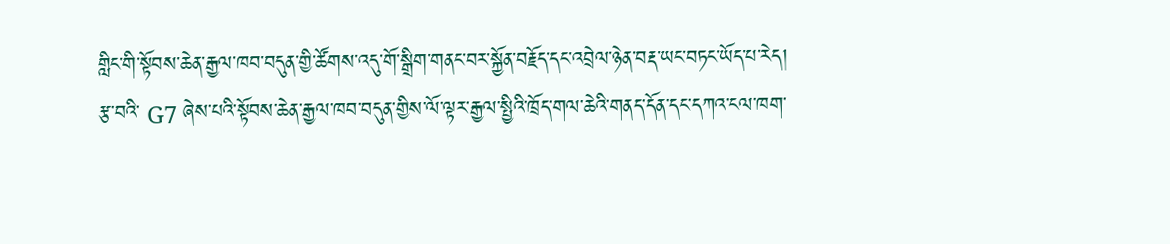གླིང་གི་སྟོབས་ཆེན་རྒྱལ་ཁབ་བདུན་གྱི་ཚོགས་འདུ་གོ་སྒྲིག་གནང་བར་སྐྱོན་བརྗོད་དང་འབྲེལ་ཉེན་བརྡ་ཡང་བཏང་ཡོད་པ་རེད།
རྩ་བའི་ G7 ཞེས་པའི་སྟོབས་ཆེན་རྒྱལ་ཁབ་བདུན་གྱིས་ལོ་ལྟར་རྒྱལ་སྤྱིའི་ཁྲོད་གལ་ཆེའི་གནད་དོན་དང་དཀའ་ངལ་ཁག་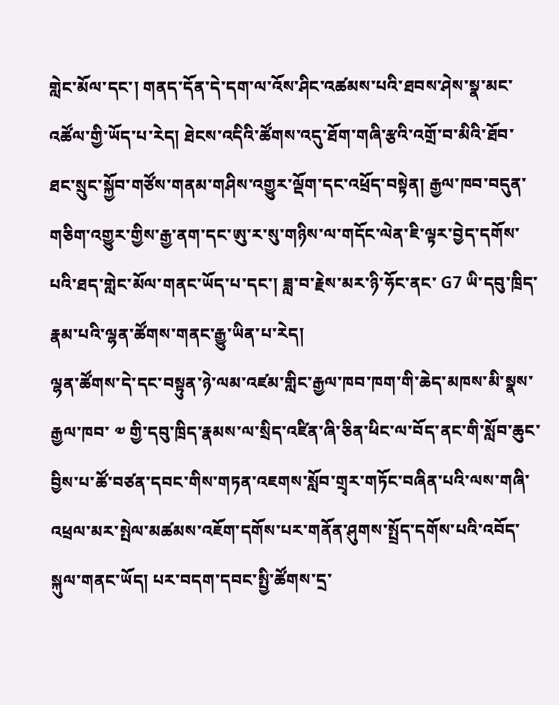གླེང་མོལ་དང་། གནད་དོན་དེ་དག་ལ་འོས་ཤིང་འཚམས་པའི་ཐབས་ཤེས་སྣ་མང་འཚོལ་གྱི་ཡོད་པ་རེད། ཐེངས་འདིའི་ཚོགས་འདུ་ཐོག་གཞི་རྩའི་འགྲོ་བ་མིའི་ཐོབ་ཐང་སྲུང་སྐྱོབ་གཙོས་གནམ་གཤིས་འགྱུར་ལྡོག་དང་འཕྲོད་བསྟེན། རྒྱལ་ཁབ་བདུན་གཅིག་འགྱུར་གྱིས་རྒྱ་ནག་དང་ཨུ་ཪ་སུ་གཉིས་ལ་གདོང་ལེན་ཇི་ལྟར་བྱེད་དགོས་པའི་ཐད་གླེང་མོལ་གནང་ཡོད་པ་དང་། ཟླ་བ་རྗེས་མར་ཉི་ཧོང་ནང་ G7 ཡི་དབུ་ཁྲིད་རྣམ་པའི་ལྷན་ཚོགས་གནང་རྒྱུ་ཡིན་པ་རེད།
ལྷན་ཚོགས་དེ་དང་བསྟུན་ཉེ་ལམ་འཛམ་གླིང་རྒྱལ་ཁབ་ཁག་གི་ཆེད་མཁས་མི་སྣས་རྒྱལ་ཁབ་ ༧ གྱི་དབུ་ཁྲིད་རྣམས་ལ་སྲིད་འཛིན་ཞི་ཅིན་ཕིང་ལ་བོད་ནང་གི་སློབ་ཆུང་བྱིས་པ་ཚོ་བཙན་དབང་གིས་གཏན་འཇགས་སློབ་གྲྭར་གཏོང་བཞིན་པའི་ལས་གཞི་འཕྲལ་མར་སྤེལ་མཚམས་འཇོག་དགོས་པར་གནོན་ཤུགས་སྤྲོད་དགོས་པའི་འབོད་སྐུལ་གནང་ཡོད། པར་བདག་དབང་སྤྱི་ཚོགས་དྲ་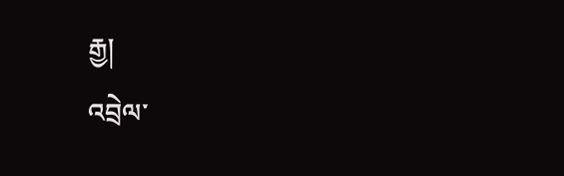རྒྱ།
འབྲེལ་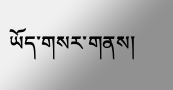ཡོད་གསར་གནས།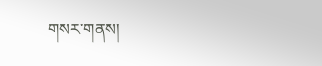གསར་གནས།